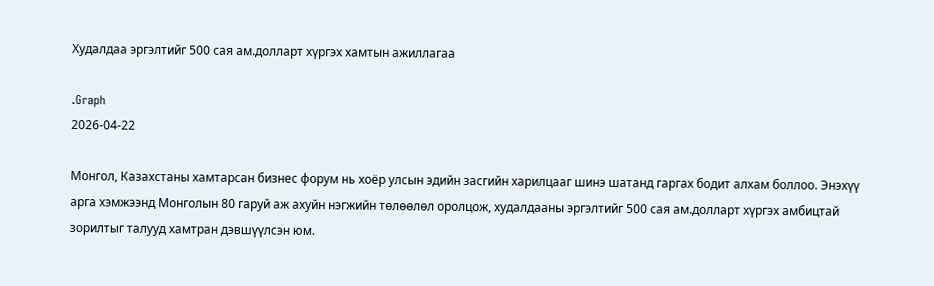Худалдаа эргэлтийг 500 сая ам.долларт хүргэх хамтын ажиллагаа

.Graph
2026-04-22

Монгол, Казахстаны хамтарсан бизнес форум нь хоёр улсын эдийн засгийн харилцааг шинэ шатанд гаргах бодит алхам боллоо. Энэхүү арга хэмжээнд Монголын 80 гаруй аж ахуйн нэгжийн төлөөлөл оролцож, худалдааны эргэлтийг 500 сая ам.долларт хүргэх амбицтай зорилтыг талууд хамтран дэвшүүлсэн юм.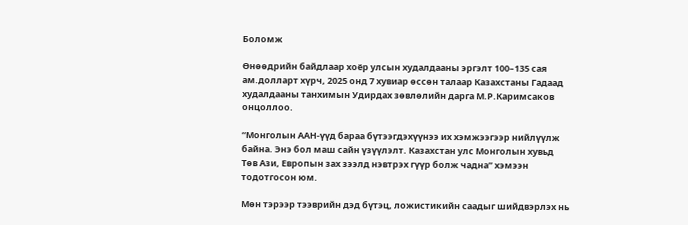Боломж

Өнөөдрийн байдлаар хоёр улсын худалдааны эргэлт 100–135 сая ам.долларт хүрч, 2025 онд 7 хувиар өссөн талаар Казахстаны Гадаад худалдааны танхимын Удирдах зөвлөлийн дарга М.Р.Каримсаков онцоллоо.

“Монголын ААН-үүд бараа бүтээгдэхүүнээ их хэмжээгээр нийлүүлж байна. Энэ бол маш сайн үзүүлэлт. Казахстан улс Монголын хувьд Төв Ази, Европын зах зээлд нэвтрэх гүүр болж чадна” хэмээн тодотгосон юм.

Мөн тэрээр тээврийн дэд бүтэц, ложистикийн саадыг шийдвэрлэх нь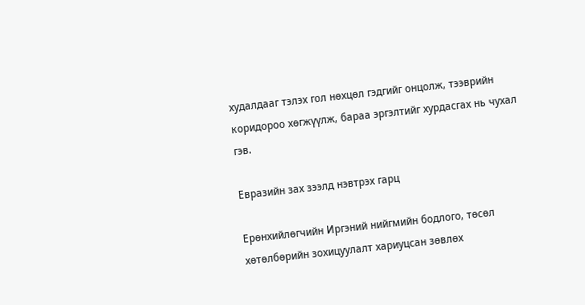худалдааг тэлэх гол нөхцөл гэдгийг онцолж, тээврийн коридороо хөгжүүлж, бараа эргэлтийг хурдасгах нь чухал гэв.

Евразийн зах зээлд нэвтрэх гарц

Ерөнхийлөгчийн Иргэний нийгмийн бодлого, төсөл хөтөлбөрийн зохицуулалт хариуцсан зөвлөх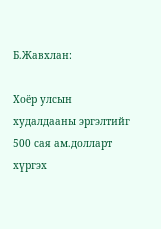Б.Жавхлан:

Хоёр улсын худалдааны эргэлтийг 500 сая ам.долларт хүргэх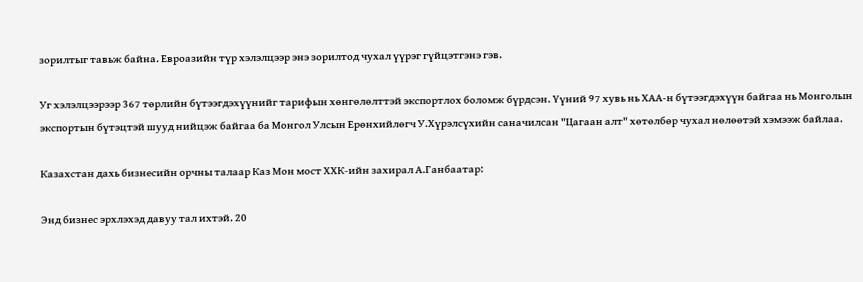зорилтыг тавьж байна. Евроазийн түр хэлэлцээр энэ зорилтод чухал үүрэг гүйцэтгэнэ гэв.

Уг хэлэлцээрээр 367 төрлийн бүтээгдэхүүнийг тарифын хөнгөлөлттэй экспортлох боломж бүрдсэн. Үүний 97 хувь нь ХАА-н бүтээгдэхүүн байгаа нь Монголын экспортын бүтэцтэй шууд нийцэж байгаа ба Монгол Улсын Ерөнхийлөгч У.Хүрэлсүхийн саначилсан "Цагаан алт" хөтөлбөр чухал нөлөөтэй хэмээж байлаа.

Казахстан дахь бизнесийн орчны талаар Каз Мон мост ХХК-ийн захирал А.Ганбаатар:

Энд бизнес эрхлэхэд давуу тал ихтэй. 20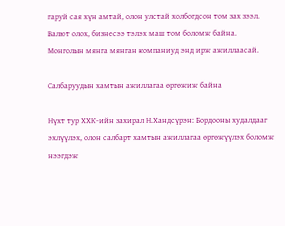гаруй сая хүн амтай, олон улстай холбогдсон том зах зээл. Валют олох, бизнесээ тэлэх маш том боломж байна.  Монголын мянга мянган компаниуд энд ирж ажиллаасай.

Салбаруудын хамтын ажиллагаа өргөжиж байна

Нүхт тур ХХК-ийн захирал Н.Хандсүрэн: Бордооны худалдааг эхлүүлэх, олон салбарт хамтын ажиллагаа өргөжүүлэх боломж нээгдэж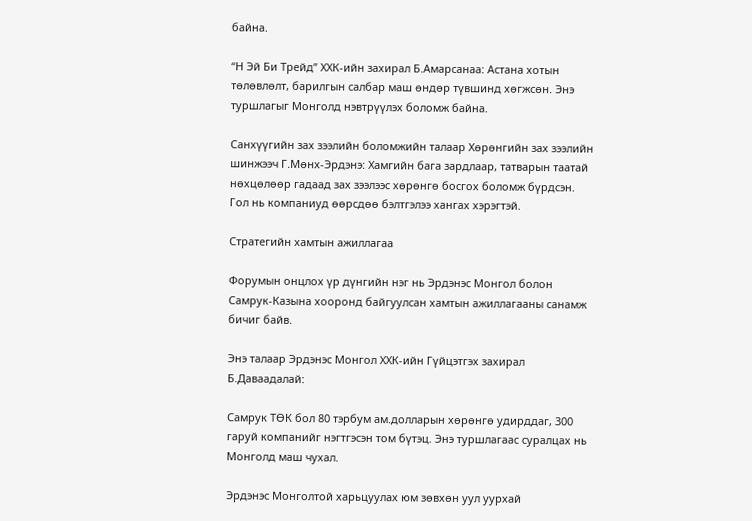байна.

“Н Эй Би Трейд” ХХК-ийн захирал Б.Амарсанаа: Астана хотын төлөвлөлт, барилгын салбар маш өндөр түвшинд хөгжсөн. Энэ туршлагыг Монголд нэвтрүүлэх боломж байна.

Санхүүгийн зах зээлийн боломжийн талаар Хөрөнгийн зах зээлийн шинжээч Г.Мөнх-Эрдэнэ: Хамгийн бага зардлаар, татварын таатай нөхцөлөөр гадаад зах зээлээс хөрөнгө босгох боломж бүрдсэн. Гол нь компаниуд өөрсдөө бэлтгэлээ хангах хэрэгтэй.

Стратегийн хамтын ажиллагаа

Форумын онцлох үр дүнгийн нэг нь Эрдэнэс Монгол болон Самрук-Казына хооронд байгуулсан хамтын ажиллагааны санамж бичиг байв.

Энэ талаар Эрдэнэс Монгол ХХК-ийн Гүйцэтгэх захирал Б.Даваадалай:

Самрук ТӨК бол 80 тэрбум ам.долларын хөрөнгө удирддаг, 300 гаруй компанийг нэгтгэсэн том бүтэц. Энэ туршлагаас суралцах нь Монголд маш чухал.

Эрдэнэс Монголтой харьцуулах юм зөвхөн уул уурхай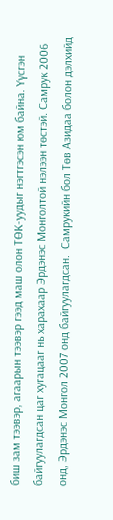биш зам тээвэр, агаарын тээвэр гээд маш олон ТӨК-уудыг нэгтгэсэн юм байна. Үүсгэн байгуулагдсан цаг хугацааг нь харахаар Эрдэнэс Монголтой нэлээн төстэй. Самрук 2006 онд, Эрдэнэс Монгол 2007 онд байгуулагдсан.  Самрукийн бол Төв Азидаа болон дэлхийд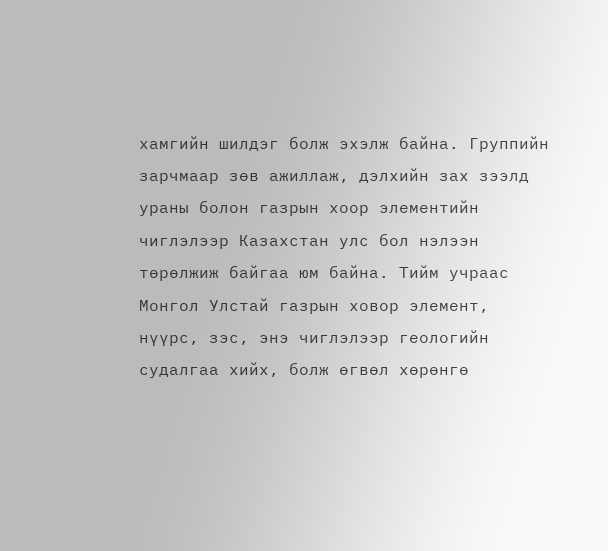хамгийн шилдэг болж эхэлж байна. Группийн зарчмаар зөв ажиллаж, дэлхийн зах зээлд ураны болон газрын хоор элементийн чиглэлээр Казахстан улс бол нэлээн төрөлжиж байгаа юм байна. Тийм учраас Монгол Улстай газрын ховор элемент, нүүрс, зэс, энэ чиглэлээр геологийн судалгаа хийх, болж өгвөл хөрөнгө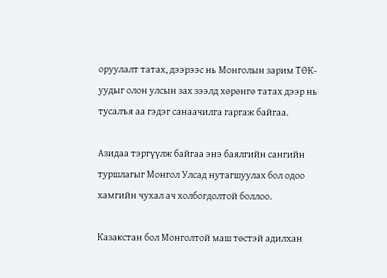оруулалт татах, дээрээс нь Монголын зарим ТӨК-уудыг олон улсын зах зээлд хөрөнгө татах дээр нь тусалъя аа гэдэг санаачилга гаргаж байгаа.

Азидаа тэргүүлж байгаа энэ баялгийн сангийн туршлагыг Монгол Улсад нутагшуулах бол одоо хамгийн чухал ач холбогдолтой боллоо.

Казакстан бол Монголтой маш төстэй адилхан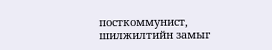посткоммунист, шилжилтийн замыг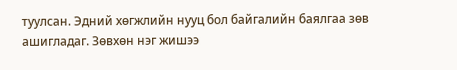туулсан. Эдний хөгжлийн нууц бол байгалийн баялгаа зөв ашигладаг. Зөвхөн нэг жишээ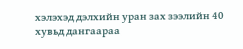хэлэхэд дэлхийн уран зах зээлийн 40 хувьд дангаараа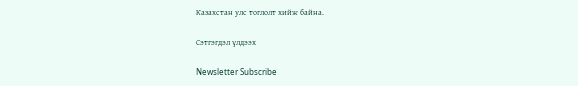Казахстан улс тоглолт хийж байна.

Сэтгэгдэл үлдээх

Newsletter Subscribe